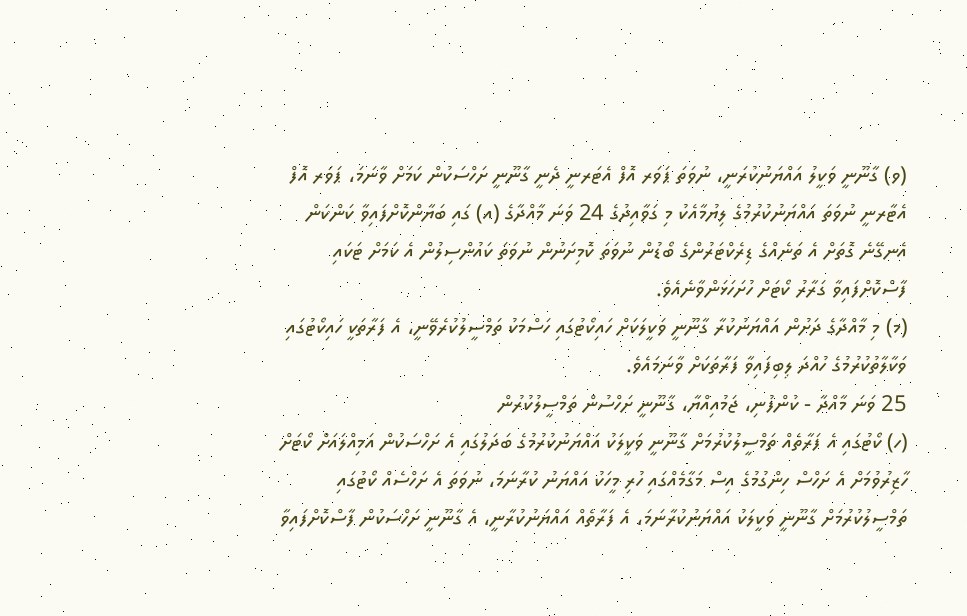(ވ) ގާނޫނީ ވަކީލު އައްޔަނުކުރަނީ، ނުވަތަ ޕަވަރ އޮފް އެޓަރނީ ދެނީ ގާނޫނީ ށަހްސަކުން ކަމަށް ވާނަމަ، ޕަވަރ އޮފް އެޓާރނީ ނުވަތަ އައްޔަނުކުރުމުގެ ލިޔުމާއެކު މި ގަވާއިދުގެ 24 ވަނަ މާއްދާގެ (އ) ގައި ބަޔާންކޮށްފައިވާ ކަންކަން އެނގޭނެ ގޮތަށް އެ ތަނެއްގެ ޑިރެކްޓަރުންގެ ބޯޑުން ނުވަތަ ކޮމިށަނުން ނުވަތަ ކައުންސިލުން އެ ކަމަށް ޓަކައި ފާސްކޮށްފައިވާ ގަރާރު ކޯޓަށް ހުށަހަޅަންވާނެއެވެ.
(މ) މި މާއްދާގެ ދަށުން އައްޔަނުކުރާ ގާނޫނީ ވަކީލަކަށް ހައިކޯޓުގައި ހަސްމަކު ތަމްސީލުކުރެވޭނީ، އެ ފަރާތަކީ ހައިކޯޓުގައި ވަކާލާތުކުރުމުގެ ހުއްދަ ލިބިފައިވާ ފަރާތަކަށް ވާނަމައެވެ.
25 ވަނަ މާއްދާ - ކުންފުނި، ޖަމުއިއްޔާ، ގާނޫނީ ށަހްސުން ތަމްސީލުކުރުން
(ހ) ކޯޓުގައި އެ ފަރާތެއް ތަމްސީލުކުރުމަށް ގާނޫނީ ވަކީލަކު އައްޔަނުކުރުމުގެ ބަދަލުގައި އެ ށަހްސަކުން އަމިއްލައަށް ކޯޓަށް ހާޒިރުވުމަށް އެ ށަހްސް ހިންގުމުގެ އިސް މަގާމެއްގައި ހުރި މީހަކު އައްޔަނު ކުރާނަމަ، ނުވަތަ އެ ށަހްސެއް ކޯޓުގައި ތަމްސީލުކުރުމަށް ގާނޫނީ ވަކީލަކު އައްޔަނުކުރާނަމަ، އެ ފަރާތެއް އައްޔަނުކުރާނީ، އެ ގާނޫނީ ށަހްސަކުން ފާސްކޮށްފައިވާ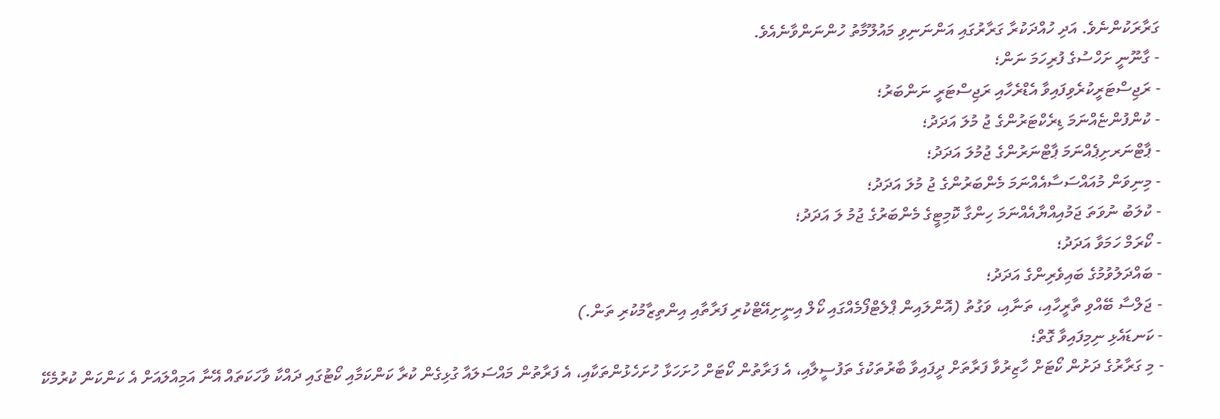ގަރާރަކުންނެވެ. އަދި ހުއްދަކުރާ ގަރާރުގައި އަންނަނިވި މައުލޫމާތު ހުންނަންވާނެއެވެ.
- ގާނޫނީ ށަހްސުގެ ފުރިހަމަ ނަން؛
- ރަޖިސްޓަރީކުރެވިފައިވާ އެޑްރެހާއި ރަޖިސްޓަރީ ނަންބަރު؛
- ކުންފުންޏެއްނަމަ ޑިރެކްޓަރުންގެ ޖު މުލަ އަދަދު؛
- ޕާޓްނަރށިޕެއްނަމަ ޕާޓްނަރުންގެ ޖުމުލަ އަދަދު؛
- މިނިވަން މުއައްސަސާއެއްނަމަ މެންބަރުންގެ ޖު މުލަ އަދަދު؛
- ކުލަބު ނުވަތަ ޖަމުއިއްޔާއެއްނަމަ ހިންގާ ކޮމިޓީގެ މެންބަރުގެ ޖުމު ލަ އަދަދު؛
- ކޯރަމް ހަމަވާ އަދަދު؛
- ބައްދަލުވުމުގެ ބައިވެރިންގެ އަދަދު؛
- ޖަލްސާ ބޭއްވި ތާރީހާއި، ތަނާއި، ވަގުތު (އޮންލައިން ޕްލެޓްފޯމެއްގައި ކޯލް އިނީށިއޭޓްކުރި ފަރާތާއި އިންތިޒާމުކުރި ތަން.)
- ކަނޑައެޅި ނިމިފައިވާ ގޮތް؛
- މި ގަރާރުގެ ދަށުން ކޯޓަށް ހާޒިރުވާ ފަރާތަށް ދީފައިވާ ބާރުތަކުގެ ތަފުސީލާއި، އެ ފަރާތުން ކޯޓަށް ހުށަހަޅާ ހުށަހެޅުންތަކާއި، އެ ފަރާތުން މައްސަލައާ ގުޅިގެން ކުރާ ކަންކަމާއި ކޯޓުގައި ދައްކާ ވާހަކަތައް އޭނާ އަމިއްލައަށް އެ ކަންކަން ކުރުމެކޭ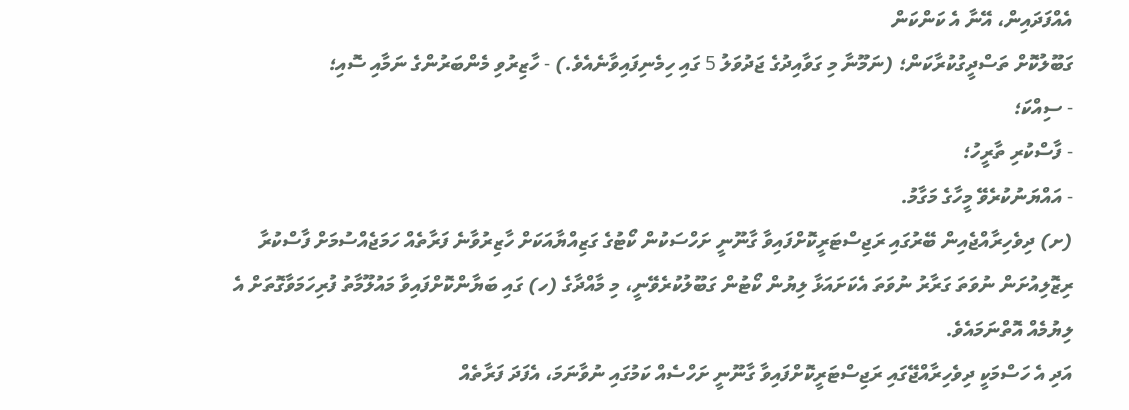އެއްފަދައިން، އޭނާ އެ ކަންކަން
ގަބޫލުކޮށް ތަސްދީގުކުރާކަން؛ (ނަމޫނާ މި ގަވާއިދުގެ ޖަދުވަލު 5 ގައި ހިމެނިފައިވާނެއެވެ.) - ހާޒިރުވި މެންބަރުންގެ ނަމާއި ސޮއި؛
- ސިއްކަ؛
- ފާސްކުރި ތާރީހު؛
- އައްޔަނުކުރެވޭ މީހާގެ މަގާމު.
(ށ) ދިވެހިރާއްޖެއިން ބޭރުގައި ރަޖިސްޓަރީކޮށްފައިވާ ގާނޫނީ ށަހްސަކުން ކޯޓުގެ ގަޒިއްޔާއަކަށް ހާޒިރުވާނެ ފަރާތެއް ހަމަޖެއްސުމަށް ފާސްކުރާ ރިޒޮލިއުށަން ނުވަތަ ގަރާރު ނުވަތަ އެކަށައަޅާ ލިޔުން ކޯޓުން ގަބޫލުކުރެވޭނީ، މި މާއްދާގެ (ހ) ގައި ބަޔާންކޮށްފައިވާ މައުލޫމާތު ފުރިހަމަވާގޮތަށް އެ ލިޔުމެއް އޮތްނަމައެވެ.
އަދި އެ ހަސްމަކީ ދިވެހިރާއްޖޭގައި ރަޖިސްޓަރީކޮށްފައިވާ ގާނޫނީ ށަހްސެއް ކަމުގައި ނުވާނަމަ، އެފަދަ ފަރާތެއް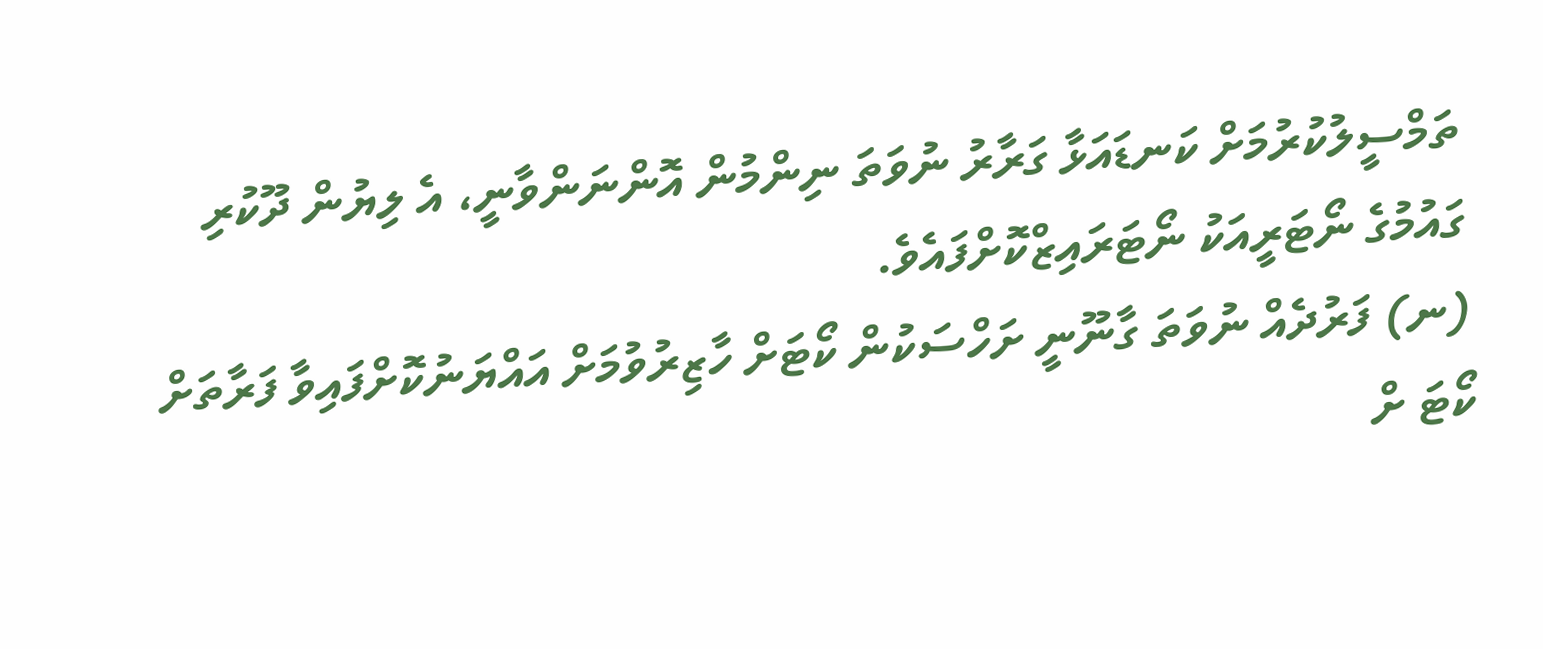ތަމްސީލުކުރުމަށް ކަނޑައަޅާ ގަރާރު ނުވަތަ ނިންމުން އޮންނަންވާނީ، އެ ލިޔުން ދޫކުރި ގައުމުގެ ނޯޓަރީއަކު ނޯޓަރައިޒްކޮށްފައެވެ.
(ނ) ފަރުދެއް ނުވަތަ ގާނޫނީ ށަހްސަކުން ކޯޓަށް ހާޒިރުވުމަށް އައްޔަނުކޮށްފައިވާ ފަރާތަށް ކޯޓަ ށް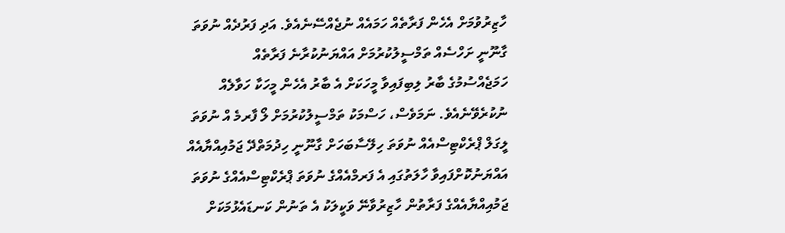ހާޒިރުވުމަށް އެހެން ފަރާތެއް ހަމައެއް ނުޖެއްސޭނެއެވެ. އަދި ފަރުދެއް ނުވަތަ ގާނޫނީ ށަހްސެއް ތަމްސީލުކުރުމަށް އައްޔަނުކުރާނެ ފަރާތެއް
ހަމަޖެއްސުމުގެ ބާރު ލިބިފައިވާ މީހަކަށް އެ ބާރު އެހެން މީހަކާ ހަވާލެއް ނުކުރެވޭނެއެވެ. ނަމަވެސް، ހަސްމަކު ތަމްސީލުކުރުމަށް ލޯ ފާރމެ އް ނުވަތަ ލީގަލް ޕްރެކްޓިސްއެއް ނުވަތަ ހިލޭސާބަހަށް ގާނޫނީ ހިދުމަތްދޭ ޖަމުއިއްޔާއެއް އައްޔަނުކޮށްފައިވާ ހާލަތުގައި އެ ފަރމްއެއްގެ ނުވަތަ ޕްރެކްޓިސްއެއްގެ ނުވަތަ ޖަމުއިއްޔާއެއްގެ ފަރާތުން ހާޒިރުވާނޭ ވަކީލަކު އެ ތަނުން ކަނޑައެޅުމަކަށް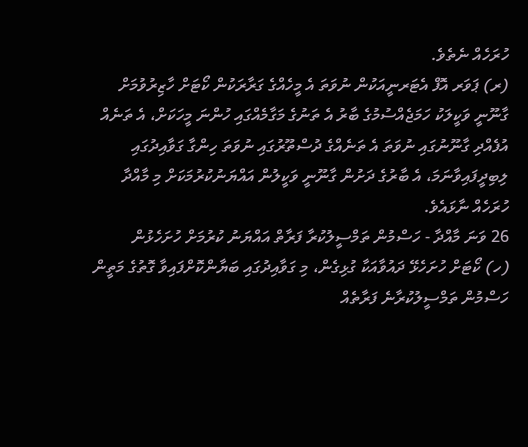ހުރަހެއް ނެތެވެ.
(ރ) ޕަވަރ އޮފް އެޓަރނީއަކުން ނުވަތަ އެ މީހެއްގެ ގަރާރަކުން ކޯޓަށް ހާޒިރުވުމަށް ގާނޫނީ ވަކީލަކު ހަމަޖެއްސުމުގެ ބާރު އެ ތަނުގެ މަގާމެއްގައި ހުންނަ މީހަކަށް، އެ ތަނެއް އުފެއްދި ގާނޫނުގައި ނުވަތަ އެ ތަނެއްގެ ދުސްތޫރުގައި ނުވަތަ ހިންގާ ގަވާއިދުގައި ލިބިދީފައިވާނަމަ، އެ ބާރުގެ ދަށުން ގާނޫނީ ވަކީލުން އައްޔަނުކުރުމަކަށް މި މާއްދާ ހުރަހެއް ނާޅައެވެ.
26 ވަނަ މާއްދާ - ހަސްމުން ތަމްސީލުކުރާ ފަރާތް އައްޔަނު ކުރުމަށް ހުށަހެޅުން
(ހ) ކޯޓަށް ހުށަހެޅޭ ދައުވާއަކާ ގުޅިގެން، މި ގަވާއިދުގައި ބަޔާންކޮށްފައިވާ ގޮތުގެ މަތީން ހަސްމުން ތަމްސީލުކުރާނެ ފަރާތެއް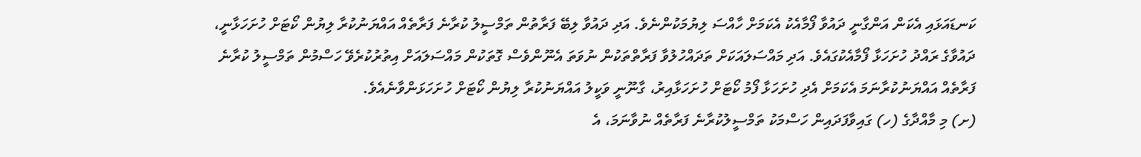ކަނޑައަޅައި އެކަން އަންގާނީ ދައުވާ ފޯމާއެކު އެކަމަށް ހާއްސަ ލިޔުމަކުންނެވެ. އަދި ދައުވާ ލިބޭ ފަރާތުން ތަމްސީލު ކުރާނެ ފަރާތެއް އައްޔަނުކުރާ ލިޔުން ކޯޓަށް ހުށަހަޅާނީ، ދައުވާގެ ރައްދު ހުށަހަޅާ ފޯމާއެކުގައެވެ. އަދި މައްސަލައަކަށް ތަދައްހުލުވާ ފަރާތްތަކުން ނުވަތަ އެނޫންވެސް ގޮތަކުން މައްސަލައަށް އިތުރުކުރެވޭ ހަސްމުން ތަމްސީލު ކުރާނެ ފަރާތެއް އައްޔަނުކުރާނަމަ އެކަމަށް އެދި ހުށަހަޅާ ފޯމު ކޯޓަށް ހުށަހަޅާއިރު، ގާނޫނީ ވަކީލު އައްޔަނުކުރާ ލިޔުން ކޯޓަށް ހުށަހަޅަންވާނެއެވެ.
(ށ) މި މާއްދާގެ (ހ) ގައިވާފަދައިން ހަސްމަކު ތަމްސީލުކުރާނެ ފަރާތެއް ނުވާނަމަ، އެ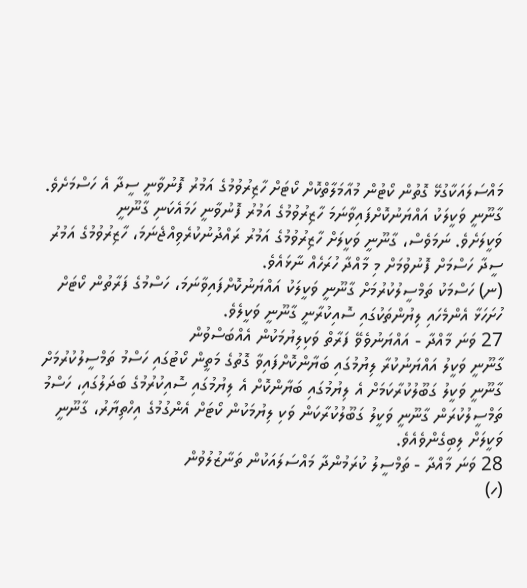މައްސަލައަކާގުޅޭ ގޮތުން ކޯޓުން މުއާމަލާތްކޮށް ކޯޓަށް ހާޒިރުވުމުގެ އަމުރު ފޮނުވާނީ ސީދާ އެ ހަސްމަށެވެ. ގާނޫނީ ވަކީލަކު އައްޔަނުކޮށްފައިވާނަމަ ހާޒިރުވުމުގެ އަމުރު ފޮނުވާނީ ހަމައެކަނި ގާނޫނީ
ވަކީލަށެވެ. ނަމަވެސް، ގާނޫނީ ވަކީލަށް ހާޒިރުވުމުގެ އަމުރު ރައްދުނުކުރެވިއްޖެނަމަ، ހާޒިރުވުމުގެ އަމުރު ސީދާ ހަސްމަށް ފޮނުވުމަށް މި މާއްދާ ހުރަހެއް ނާޅައެވެ.
(ނ) ހަސްމަކު ތަމްސީލުކުރުމަށް ގާނޫނީ ވަކީލަކު އައްޔަނުކޮށްފައިވާނަމަ، ހަސްމުގެ ފަރާތުން ކޯޓަށް ހުށަހަޅާ އެންމެހައި ލިޔުންތަކުގައި ސޮއިކުރާނީ ގާނޫނީ ވަކީލެވެ.
27 ވަނަ މާއްދާ - އައްޔަނުވެވޭ ފަރާތް ވަކިލިޔުމަކުން އެއްބަސްވުން
ގާނޫނީ ވަކީލު އައްޔަނުކުރާ ލިޔުމުގައި ބަޔާންކޮށްފައިވާ ގޮތުގެ މަތީން ކޯޓުގައި ހަސްމު ތަމްސީލުކުރުމަށް ގާނޫނީ ވަކީލު ގަބޫލުކުރާކަމަށް އެ ލިޔުމުގައި ބަޔާންކޮށް އެ ލިޔުމުގައި ސޮއިކުރުމުގެ ބަދަލުގައި، ހަސްމު ތަމްސީލުކުރަން ގާނޫނީ ވަކީލު ގަބޫލުކުރާކަން ވަކި ލިޔުމަކުން ކޯޓަށް އެންގުމުގެ އިހްތިޔާރު، ގާނޫނީ ވަކީލަށް ލިބިގެންވެއެވެ.
28 ވަނަ މާއްދާ - ތަމްސީލު ކުރަމުންދާ މައްސަލައަކުން ތަނާޒުލުވުން
(ހ)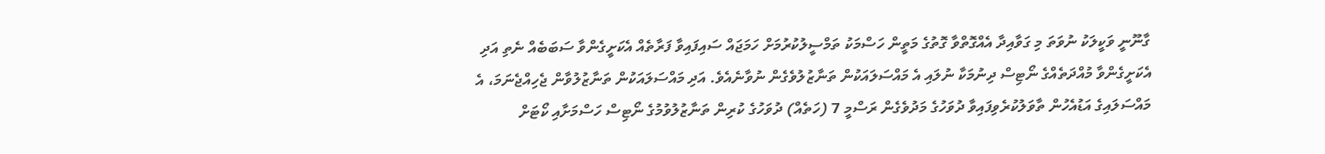ގާނޫނީ ވަކީލަކު ނުވަތަ މި ގަވާއިދާ އެއްގޮތްވާ ގޮތުގެ މަތީން ހަސްމަކު ތަމްސީލުކުރުމަށް ހަމަޖައް ސައިފައިވާ ފަރާތެއް އެކަށީގެންވާ ސަބަބެއް ނެތި އަދި އެކަށީގެންވާ މުއްދަތެއްގެ ނޯޓިސް ދިނުމަކާ ނުލައި އެ މައްސަލައަކުން ތަނާޒުލުވެގެން ނުވާނެއެވެ. އަދި މައްސަލައަކުން ތަނާޒުލުވާން ޖެހިއްޖެނަމަ، އެ މައްސަލައިގެ އަޑުއެހުން ތާވަލުކުރެވިފައިވާ ދުވަހުގެ މަދުވެގެން ރަސްމީ 7 (ހަތެއް) ދުވަހުގެ ކުރިން ތަނާޒުލުވުމުގެ ނޯޓިސް ހަސްމަށާއި ކޯޓަށް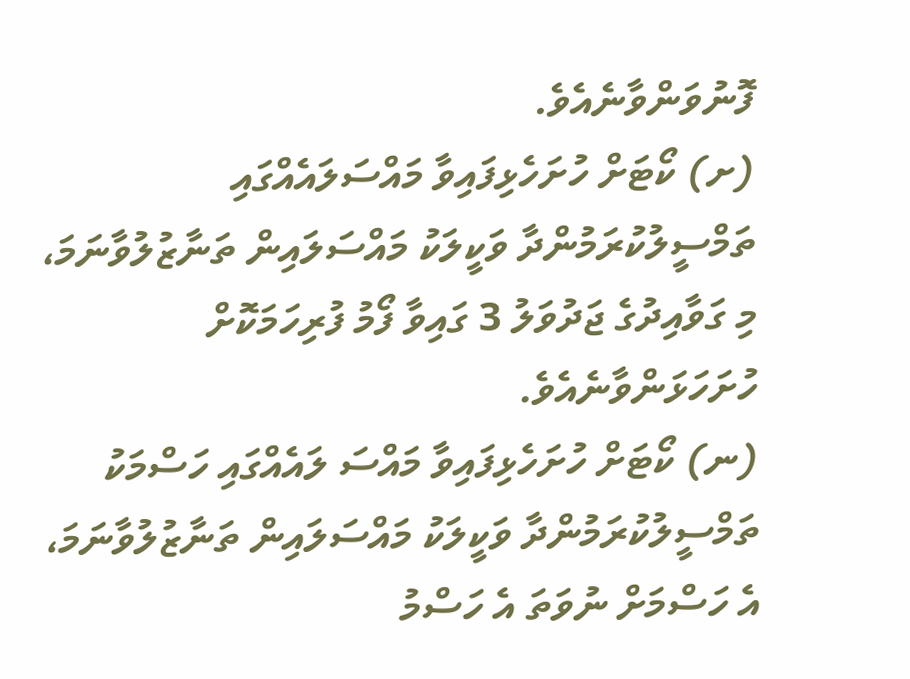ފޮނުވަންވާނެއެވެ.
(ށ) ކޯޓަށް ހުށަހެޅިފައިވާ މައްސަލައެއްގައި ތަމްސީލުކުރަމުންދާ ވަކީލަކު މައްސަލައިން ތަނާޒުލުވާނަމަ، މި ގަވާއިދުގެ ޖަދުވަލު 3 ގައިވާ ފޯމު ފުރިހަމަކޮށް ހުށަހަޅަންވާނެއެވެ.
(ނ) ކޯޓަށް ހުށަހެޅިފައިވާ މައްސަ ލައެއްގައި ހަސްމަކު ތަމްސީލުކުރަމުންދާ ވަކީލަކު މައްސަލައިން ތަނާޒުލުވާނަމަ، އެ ހަސްމަށް ނުވަތަ އެ ހަސްމު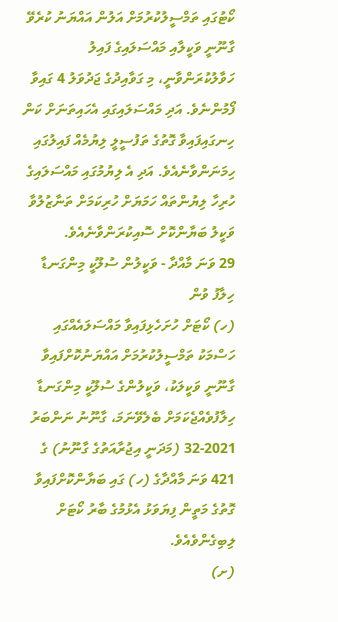ކޯޓުގައި ތަމްސީލުކުރުމަށް އަލުން އައްޔަނު ކުރެވޭ ގާނޫނީ ވަކީލާއި މައްސަލައިގެ ފައިލު ހަވާލުކުރަންވާނީ، މި ގަވާއިދުގެ ޖަދުވަލު 4 ގައިވާ ފޯމުންނެވެ. އަދި މައްސަލައިގައި އެހައިތަނަށް ކަން ހިނގައިފައިވާ ގޮތުގެ ތަފުސީލީ ލިޔުމެއް ފައިލުގައި ހިމަނަންވާނެއެވެ. އަދި އެ ލިޔުމުގައި މައްސަލައިގެ ހުރިހާ ލިޔުންތައް ހަމަޔަށް ހުރިކަމަށް ތަނާޒުލުވާ ވަކީލު ބަޔާންކޮށް ސޮއިކުރަންވާނެއެވެ.
29 ވަނަ މާއްދާ - ވަކީލުން ސުލޫކީ މިންގަނޑާ ހިލާފު ވުން
(ހ) ކޯޓަށް ހުށަހެޅިފައިވާ މައްސަލައެއްގައި ހަސްމަކު ތަމްސީލުކުރުމަށް އައްޔަނުކޮށްފައިވާ ގާނޫނީ ވަކީލަކު، ވަކީލުންގެ ސުލޫކީ މިންގަނޑާ ހިލާފުވެއްޖެކަމަށް ބެލެވޭނަމަ، ގާނޫނު ނަންބަރު 2021-32 (މަދަނީ އިޖުރާއަތުގެ ގާނޫނު) ގެ 421 ވަނަ މާއްދާގެ (ހ) ގައި ބަޔާންކޮށްފައިވާ ގޮތުގެ މަތީން ފިޔަވަޅު އެޅުމުގެ ބާރު ކޯޓަށް ލިބިގެންވެއެވެ.
(ށ)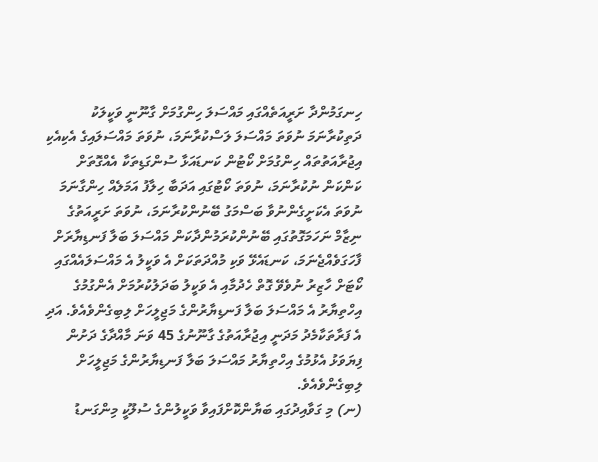ހިނގަމުންދާ ށަރީއަތެއްގައި މައްސަލަ ހިންގުމަށް ގާނޫނީ ވަކީލަކު ދަތިކުރާނަމަ ނުވަތަ މައްސަލަ ލަސްކުރާނަމަ، ނުވަތަ މައްސަލައިގެ އެކިއެކި އިޖުރާއަތުތައް ހިންގުމަށް ކޯޓުން ކަނޑައަޅާ ސުންގަޑިތަކާ އެއްގޮތަށް ކަންކަން ނުކުރާނަމަ، ނުވަތަ ކޯޓުގައި އަދަބާ ހިލާފު އަމަލެއް ހިންގާނަމަ ނުވަތަ އެކަށީގެންނުވާ ބަސްމަގު ބޭނުންކުރާނަމަ، ނުވަތަ ށަރީއަތުގެ ނިޒާމް ނަހަމަގޮތުގައި ބޭނުންކުރަމުންދާކަން މައްސަލަ ބަލާ ފަނޑިޔާރަށް ފާހަގަވެއްޖެނަމަ، ކަނޑައެޅޭ ވަކި މުއްދަތަކަށް އެ ވަކީލު އެ މައްސަލައެއްގައި ކޯޓަށް ހާޒިރު ނުވެވޭ ގޮތް ހެދުމާއި އެ ވަކީލު ބަދަލުކުރުމަށް އެންގުމުގެ އިހްތިޔާރު އެ މައްސަލަ ބަލާ ފަނޑިޔާރުންގެ މަޖިލީހަށް ލިބިގެންވެއެވެ. އަދި އެ ފަރާތަކާމެދު މަދަނީ އިޖުރާއަތުގެ ގާނޫނުގެ 45 ވަނަ މާއްދާގެ ދަށުން ފިޔަވަޅު އެޅުމުގެ އިހްތިޔާރު މައްސަލަ ބަލާ ފަނޑިޔާރުންގެ މަޖިލީހަށް ލިބިގެންވެއެވެ.
(ނ) މި ގަވާއިދުގައި ބަޔާންކޮށްފައިވާ ވަކީލުންގެ ސުލޫކީ މިންގަނޑު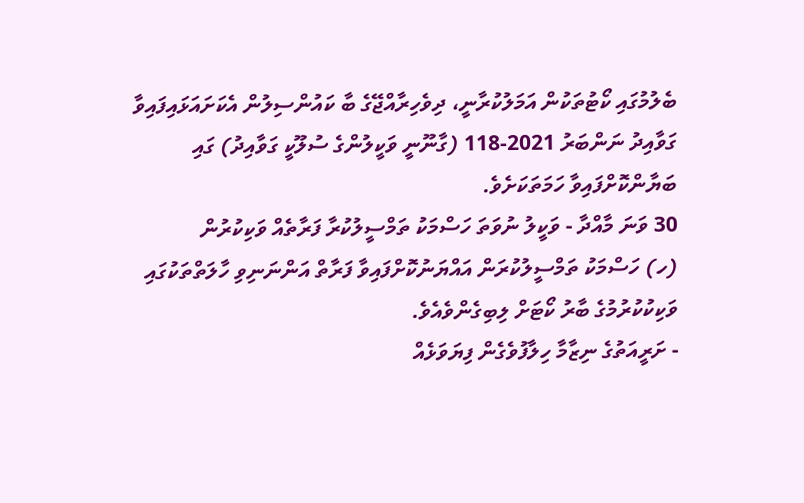ބެލުމުގައި ކޯޓުތަކުން އަމަލުކުރާނީ، ދިވެހިރާއްޖޭގެ ބާ ކައުންސިލުން އެކަށައަޅައިފައިވާ ގަވާއިދު ނަންބަރު 2021-118 (ގާނޫނީ ވަކީލުންގެ ސުލޫކީ ގަވާއިދު) ގައި ބަޔާންކޮށްފައިވާ ހަމަތަކަށެވެ.
30 ވަނަ މާއްދާ - ވަކީލު ނުވަތަ ހަސްމަކު ތަމްސީލުކުރާ ފަރާތެއް ވަކިކުރުން
(ހ) ހަސްމަކު ތަމްސީލުކުރަން އައްޔަނުކޮށްފައިވާ ފަރާތް އަންނަނިވި ހާލަތްތަކުގައި ވަކިކުކުރުމުގެ ބާރު ކޯޓަށް ލިބިގެންވެއެވެ.
- ށަރީއަތުގެ ނިޒާމާ ހިލާފުވެގެން ފިޔަވަޅެއް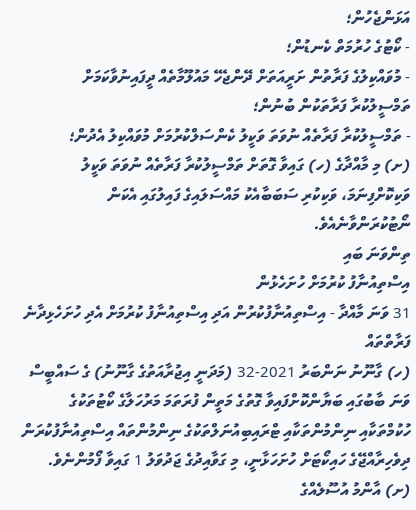އަޅަންޖެހުން؛
- ކޯޓުގެ ހުރުމަތް ކެނޑުން؛
- މުވައްކިލުގެ ފަރާތުން ށަރީއަތަށް ދޭންޖެހޭ މައުލޫމާތެއް ދީފައިނުވާކަމަށް ތަމްސީލުކުރާ ފަރާތަކުން ބުނުން؛
- ތަމްސީލުކުރާ ފަރާތެއް ނުވަތަ ވަކީލު ކެންސަލްކުރުމަށް މުވައްކިލު އެދުން؛
(ށ) މި މާއްދާގެ (ހ) ގައިވާ ގޮތަށް ތަމްސީލުކުރާ ފަރާތެއް ނުވަތަ ވަކީލު ވަކިކޮށްފިނަމަ، ވަކިކުރި ސަބަބާއެކު މައްސަލައިގެ ފައިލުގައި އެކަން ނޯޓުކުރަންވާނެއެވެ.
ތިންވަނަ ބައި
އިސްތިއުނާފު ކުރުމަށް ހުށަހެޅުން
31 ވަނަ މާއްދާ - އިސްތިއުނާފުކުރުން އަދި އިސްތިއުނާފު ކުރުމަށް އެދި ހުށަހެޅިދާނެ ފަރާތްތައް
(ހ) ގާނޫނު ނަންބަރު 2021-32 (މަދަނީ އިޖުރާއަތުގެ ގާނޫނު) ގެ ސައްބީސް ވަނަ ބާބުގައި ބަޔާންކޮށްފައިވާ ގޮތުގެ މަތީން ފުރަތަމަ މަރުހަލާގެ ކޯޓުތަކުގެ ހުކުމްތަކާއި ނިންމުންތަކާއި ޓްރައިބިއުނަލްތަކުގެ ނިންމުންތައް އިސްތިއުނާފުކުރަން ދިވެހިރާއްޖޭގެ ހައިކޯޓަށް ހުށަހަޅާނީ، މި ގަވާއިދުގެ ޖަދުވަލު 1 ގައިވާ ފޯމުންނެވެ.
(ށ) އާންމު އުސޫލެއްގެ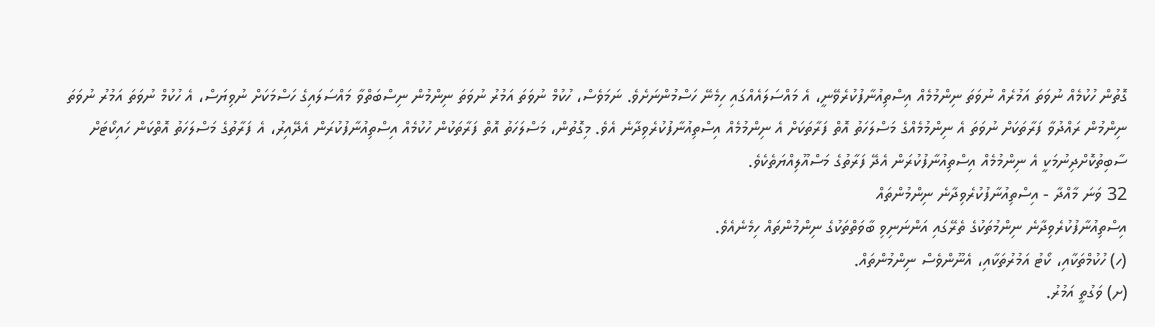ގޮތުން ހުކުމެއް ނުވަތަ އަމުރެއް ނުވަތަ ނިންމުމެއް އިސްތިއުނާފުކުރެވޭނީ، އެ މައްސަލައެއްގައި ހިމެނޭ ހަސްމުންނަށެވެ. ނަމަވެސް، ހުކުމް ނުވަތަ އަމުރު ނުވަތަ ނިންމުން ނިސްބަތްވާ މައްސަލައިގެ ހަސްމަކަށް ނުވިޔަސް، އެ ހުކުމް ނުވަތަ އަމުރު ނުވަތަ ނިންމުން ރައްދުވާ ފަރާތަކަށް ނުވަތަ އެ ނިންމުމެއްގެ މަސްލަހަތު އޮތް ފަރާތަކަށް އެ ނިންމުމެއް އިސްތިއުނާފުކުރެވިދާނެ އެވެ. މިގޮތުން، މަސްލަހަތު އޮތް ފަރާތަކުން ހުކުމެއް އިސްތިއުނާފުކުރަން އެދޭއިރު، އެ ފަރާތުގެ މަސްލަހަތު އޮތްކަން ހައިކޯޓަށް ސާބިތުކޮށްދިނުމަކީ އެ ނިންމުމެއް އިސްތިއުނާފުކުރަން އެދޭ ފަރާތުގެ މަސްއޫލިއްޔަތެކެވެ.
32 ވަނަ މާއްދާ - އިސްތިއުނާފުކުރެވިދާނެ ނިންމުންތައް
އިސްތިއުނާފުކުރެވިދާނެ ނިންމުތަކުގެ ތެރޭގައި އަންނަނިވި ބާވަތްތަކުގެ ނިންމުންތައް ހިމެނެއެވެ.
(ހ) ހުކުމްތަކާއި، ކޯޓު އަމުރުތަކާއި، އެނޫންވެސް ނިންމުންތައް.
(ށ) ވަގުތީ އަމުރު.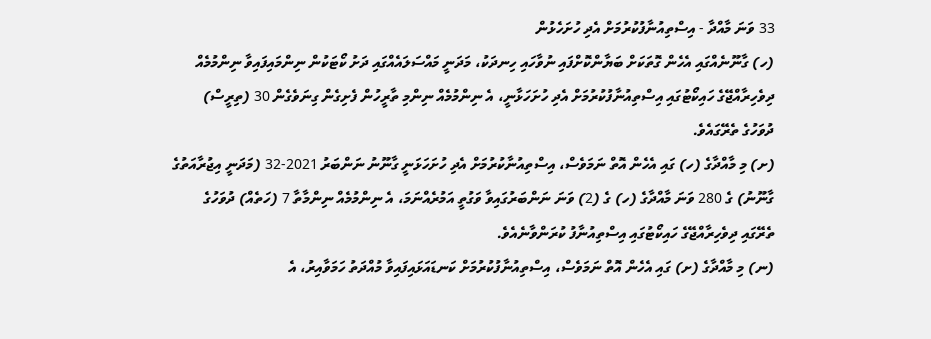33 ވަނަ މާއްދާ - އިސްތިއުނާފުކުރުމަށް އެދި ހުށަހެޅުން
(ހ) ގާނޫނެއްގައި އެހެން ގޮތަކަށް ބަޔާންކޮށްފައި ނުވާހައި ހިނދަކު، މަދަނީ މައްސަލައެއްގައި ދަށު ކޯޓަކުން ނިންމައިފައިވާ ނިންމުމެއް ދިވެހިރާއްޖޭގެ ހައިކޯޓުގައި އިސްތިއުނާފުކުރުމަށް އެދި ހުށަހަޅާނީ، އެ ނިންމުމެއް ނިންމި ތާރީހުން ފެށިގެން ގިނަވެގެން 30 (ތިރީސް) ދުވަހުގެ ތެރޭގައެވެ.
(ށ) މި މާއްދާގެ (ހ) ގައި އެހެން އޮތް ނަމަވެސް، އިސްތިއުނާކުރުމަށް އެދި ހުށަހަޅަނީ ގާނޫނު ނަންބަރު 2021-32 (މަދަނީ އިޖުރާއަތުގެ ގާނޫނު) ގެ 280 ވަނަ މާއްދާގެ (ހ) ގެ (2) ވަނަ ނަންބަރުގައިވާ ވަގުތީ އަމުރެއްނަމަ، އެ ނިންމުމެއް ނިންމާތާ 7 (ހަތެއް) ދުވަހުގެ ތެރޭގައި ދިވެހިރާއްޖޭގެ ހައިކޯޓުގައި އިސްތިއުނާފު ކުރަންވާނެއެވެ.
(ނ) މި މާއްދާގެ (ށ) ގައި އެހެން އޮތް ނަމަވެސް، އިސްތިއުނާފުކުރުމަށް ކަނޑައަޅައިފައިވާ މުއްދަތު ހަމަވާއިރު، އެ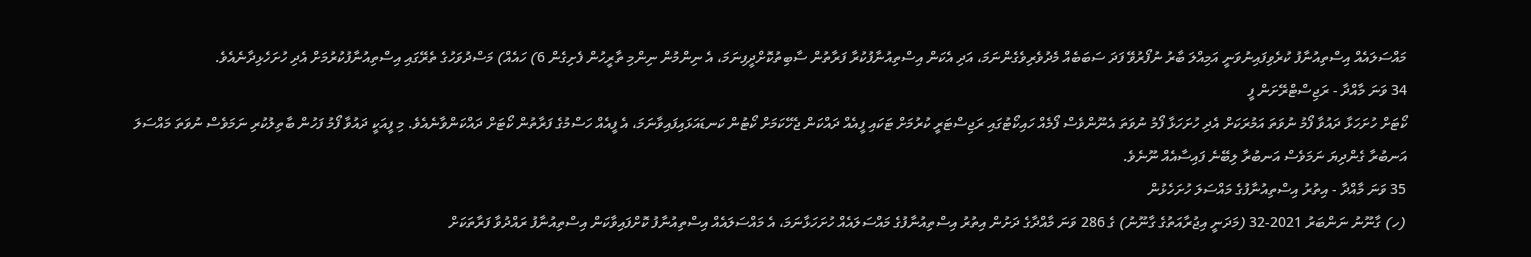މައްސަލައެއް އިސްތިއުނާފު ކުރެވިފައިނުވަނީ އަމިއްލަ ބާރު ނުފޯރުވޭ ފަދަ ސަބަބެއް މެދުވެރިވެގެންނަމަ، އަދި އެކަން އިސްތިއުނާފުކުރާ ފަރާތުން ސާބިތުކޮށްދީފިނަމަ، އެ ނިންމުން ނިންމި ތާރީހުން ފެށިގެން 6) ހައެއް) މަސްދުވަހުގެ ތެރޭގައި އިސްތިއުނާފުކުރުމަށް އެދި ހުށަހެޅިދާނެއެވެ.
34 ވަނަ މާއްދާ - ރަޖިސްޓްރޭށަން ފީ
ކޯޓަށް ހުށަހަޅާ ދައުވާ ފޯމު ނުވަތަ އަމުރަކަށް އެދި ހުށަހަޅާ ފޯމު ނުވަތަ އެނޫންވެސް ފޯމެއް ހައިކޯޓުގައި ރަޖިސްޓަރީ ކުރުމަށް ޓަކައި ފީއެއް ދައްކަން ޖެހޭކަމަށް ކޯޓުން ކަނޑައަޅައިފައިވާނަމަ، އެ ފީއެއް ހަސްމުގެ ފަރާތުން ކޯޓަށް ދައްކަންވާނެއެވެ. މި ފީއަކީ ދައުވާ ފޯމު ފަހުން ބާތިލުކުރި ނަމަވެސް ނުވަތަ މައްސަލަ އަނބުރާ ގެންދިޔަ ނަމަވެސް އަނބުރާ ލިބޭނެ ފައިސާއެއް ނޫނެވެ.
35 ވަނަ މާއްދާ - އިތުރު އިސްތިއުނާފުގެ މައްސަލަ ހުށަހެޅުން
(ހ) ގާނޫނު ނަންބަރު 2021-32 (މަދަނީ އިޖުރާއަތުގެ ގާނޫނު) ގެ 286 ވަނަ މާއްދާގެ ދަށުން އިތުރު އިސްތިއުނާފުގެ މައްސަލައެއް ހުށަހަޅާނަމަ، އެ މައްސަލައެއް އިސްތިއުނާފު ކޮށްފައިވާކަން އިސްތިއުނާފު ރައްދުވާ ފަރާތަކަށް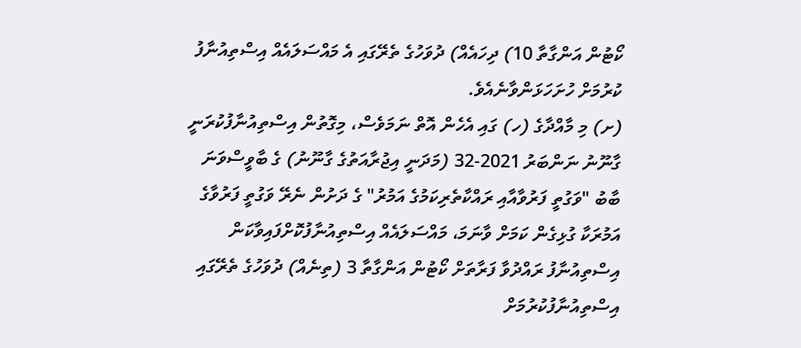ކޯޓުން އަންގާތާ 10) ދިހައެއް) ދުވަހުގެ ތެރޭގައި އެ މައްސަލައެއް އިސްތިއުނާފު ކުރުމަށް ހުށަހަޅަންވާނެއެވެ.
(ށ) މި މާއްދާގެ (ހ) ގައި އެހެން އޮތް ނަމަވެސް، މިގޮތުން އިސްތިއުނާފުކުރަނީ ގާނޫނު ނަންބަރު 2021-32 (މަދަނީ އިޖުރާއަތުގެ ގާނޫނު) ގެ ބާވީސްވަނަ ބާބު "ވަގުތީ ފަރުވާއާއި ރައްކާތެރިކަމުގެ އަމުރު" ގެ ދަށުން ނެރޭ ވަގުތީ ފަރުވާގެ އަމުރަކާ ގުޅިގެން ކަމަށް ވާނަމަ، މައްސަލައެއް އިސްތިއުނާފުކޮށްފައިވާކަން އިސްތިއުނާފު ރައްދުވާ ފަރާތަށް ކޯޓުން އަންގާތާ 3 (ތިނެއް) ދުވަހުގެ ތެރޭގައި އިސްތިއުނާފުކުރުމަށް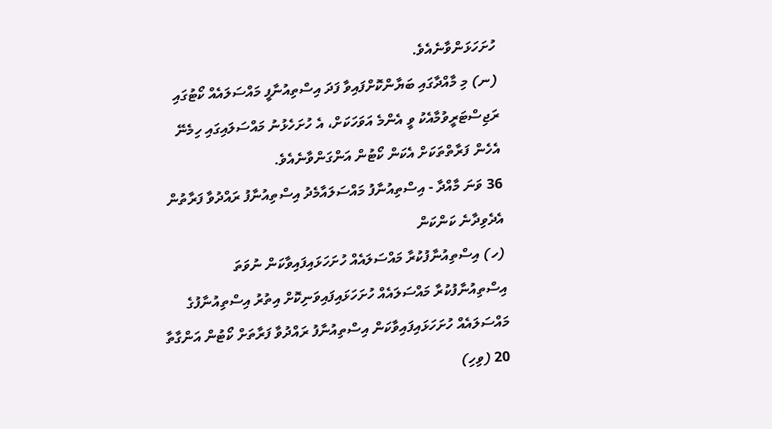ހުށަހަޅަންވާނެއެވެ.
(ނ) މި މާއްދާގައި ބަޔާންކޮށްފައިވާ ފަދަ އިސްތިއުނާފީ މައްސަލައެއް ކޯޓުގައި ރަޖިސްޓަރީވުމާއެކު ވީ އެންމެ އަވަހަކަށް، އެ ހުށަހެޅުނު މައްސަލައިގައި ހިމެނޭ އެހެން ފަރާތްތަކަށް އެކަން ކޯޓުން އަންގަންވާނެއެވެ.
36 ވަނަ މާއްދާ - އިސްތިއުނާފު މައްސަލައާމެދު އިސްތިއުނާފު ރައްދުވާ ފަރާތުން އެދެވިދާނެ ކަންކަން
(ހ) އިސްތިއުނާފުކުރާ މައްސަލައެއް ހުށަހަޅައިފައިވާކަން ނުވަތަ އިސްތިއުނާފުކުރާ މައްސަލައެއް ހުށަހަޅައިފައިވަނިކޮށް އިތުރު އިސްތިއުނާފުގެ މައްސަލައެއް ހުށަހަޅައިފައިވާކަން އިސްތިއުނާފު ރައްދުވާ ފަރާތަށް ކޯޓުން އަންގާތާ 20 (ވިހި)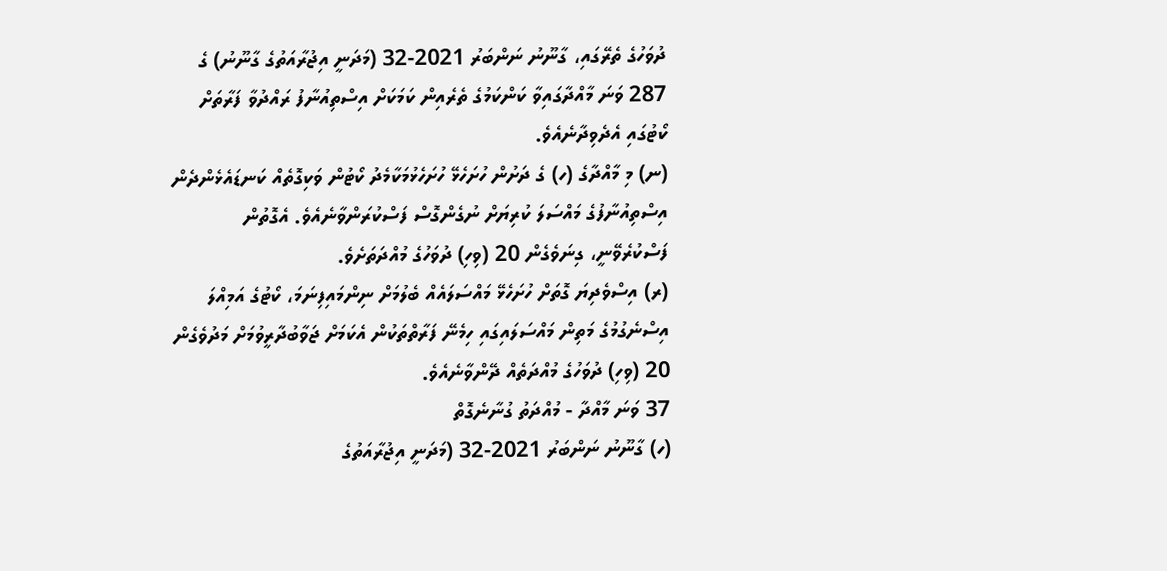ދުވަހުގެ ތެރޭގައި، ގާނޫނު ނަންބަރު 2021-32 (މަދަނީ އިޖުރާއަތުގެ ގާނޫނު) ގެ 287 ވަނަ މާއްދާގައިވާ ކަންކަމުގެ ތެރެއިން ކަމަކަށް އިސްތިއުނާފު ރައްދުވާ ފަރާތަށް ކޯޓުގައި އެދެވިދާނެއެވެ.
(ނ) މި މާއްދާގެ (ހ) ގެ ދަށުން ހުށަހެޅޭ ހުށަހެޅުމަކާމެދު ކޯޓުން ވަކިގޮތެއް ކަނޑައެޅެންދެން އިސްތިއުނާފުގެ މައްސަލަ ކުރިޔަށް ނުގެންގޮސް ފަސްކުރަންވާނެއެވެ. އެގޮތުން ފަސްކުރެވޭނީ، ގިނަވެގެން 20 (ވިހި) ދުވަހުގެ މުއްދަތަށެވެ.
(ރ) އިސްވެދިޔަ ގޮތަށް ހުށަހެޅޭ މައްސަލައެއް ބެލުމަށް ނިންމައިފިނަމަ، ކޯޓުގެ އަމިއްލަ އިސްނެގުމުގެ މަތިން މައްސަލައިގައި ހިމެނޭ ފަރާތްތަކުން އެކަމަށް ޖަވާބުދާރީވުމަށް މަދުވެގެން 20 (ވިހި) ދުވަހުގެ މުއްދަތެއް ދޭންވާނެއެވެ.
37 ވަނަ މާއްދާ - މުއްދަތު ގުނާނެގޮތް
(ހ) ގާނޫނު ނަންބަރު 2021-32 (މަދަނީ އިޖުރާއަތުގެ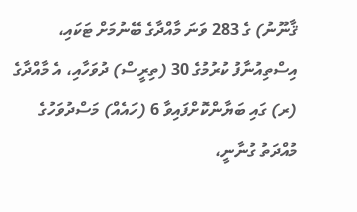ޤާނޫނު) ގެ 283 ވަނަ މާއްދާގެ ބޭނުމަށް ޓަކައި، އިސްތިއުނާފު ކުރުމުގެ 30 (ތިރީސް) ދުވަހާއި، އެ މާއްދާގެ (ރ) ގައި ބަޔާންކޮށްފައިވާ 6 (ހައެއް) މަސްދުވަހުގެ މުއްދަތު ގުނާނީ،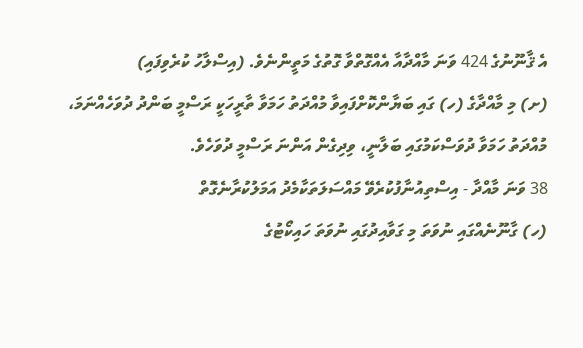އެ ޤާނޫނުގެ 424 ވަނަ މާއްދާއާ އެއްގޮތްވާ ގޮތުގެ މަތީންނެވެ. (އިސްލާހު ކުރެވިފައި)
(ށ) މި މާއްދާގެ (ހ) ގައި ބަޔާންކޮށްފައިވާ މުއްދަތު ހަމަވާ ތާރީހަކީ ރަސްމީ ބަންދު ދުވަހެއްނަމަ، މުއްދަތު ހަމަވާ ދުވަސްކަމުގައި ބަލާނީ، ވިދިގެން އަންނަ ރަސްމީ ދުވަހެވެ.
38 ވަނަ މާއްދާ - އިސްތިއުނާފުކުރެވޭ މައްސަލަތަކާމެދު އަމަލުކުރާނެގޮތް
(ހ) ގާނޫނެއްގައި ނުވަތަ މި ގަވާއިދުގައި ނުވަތަ ހައިކޯޓުގެ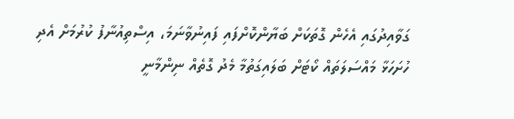ގަވާއިދުގައި އެހެން ގޮތަކަށް ބަޔާންކޮށްފައި ފައިނުވާނަމަ، އިސްތިއުނާފު ކުރުމަށް އެދި ހުށަހަޅާ މައްސަލަތައް ކޯޓަށް ބަލައިގަތުމާ މެދު ގޮތެއް ނިންމާނީ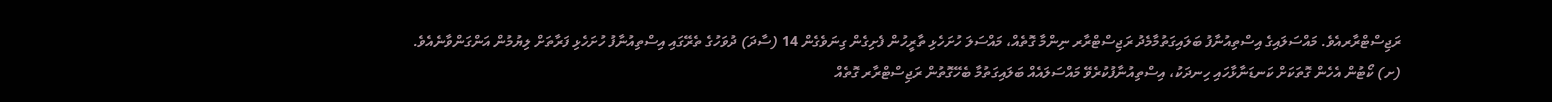ރަޖިސްޓްރާރއެވެ. މައްސަލައިގެ އިސްތިއުނާފު ބަލައިގަތުމާމެދު ރަޖިސްޓްރާރ ނިންމާ ގޮތެއް، މައްސަލަ ހުށަހެޅި ތާރީހުން ފެށިގެން ގިނަވެގެން 14 (ސާދަ) ދުވަހުގެ ތެރޭގައި އިސްތިއުނާފު ހުށަހެޅި ފަރާތަށް ލިޔުމުން އަންގަންވާނެއެވެ.
(ށ) ކޯޓުން އެހެން ގޮތަކަށް ކަނޑަނާޅާހައި ހިނދަކު، އިސްތިއުނާފުކުރެވޭ މައްސަލައެއް ބަލައިގަތުމާ ބެހޭގޮތުން ރަޖިސްޓްރާރ ގޮތެއް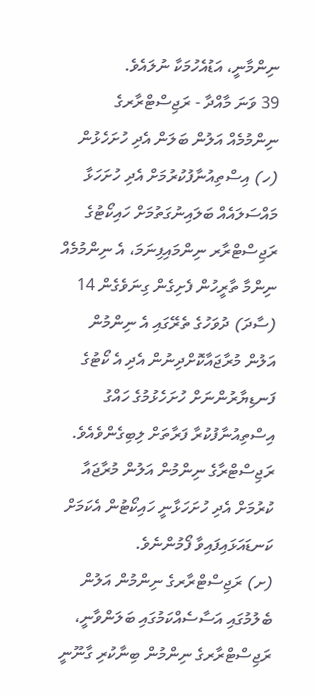ނިންމާނީ، އަޑުއެހުމަކާ ނުލައެވެ.
39 ވަނަ މާއްދާ - ރަޖިސްޓްރާރގެ ނިންމުމެއް އަލުން ބަލަން އެދި ހުށަހެޅުން
(ހ) އިސްތިއުނާފުކުރުމަށް އެދި ހުށަހަޅާ މައްސަލައެއް ބަލައިނުގަތުމަށް ހައިކޯޓުގެ ރަޖިސްޓްރާރ ނިންމައިފިނަމަ، އެ ނިންމުމެއް ނިންމާ ތާރީހުން ފެށިގެން ގިނަވެގެން 14 (ސާދަ) ދުވަހުގެ ތެރޭގައި އެ ނިންމުން އަލުން މުރާޖައާކޮށްދިނުން އެދި އެ ކޯޓުގެ ފަނޑިޔާރުންނަށް ހުށަހެޅުމުގެ ހައްގު އިސްތިއުނާފުކުރާ ފަރާތަށް ލިބިގެންވެއެވެ. ރަޖިސްޓްރާގެ ނިންމުން އަލުން މުރާޖައާ ކުރުމަށް އެދި ހުށަހަޅާނީ ހައިކޯޓުން އެކަމަށް ކަނޑައަޅައިފައިވާ ފޯމުންނެވެ.
(ށ) ރަޖިސްޓްރާރގެ ނިންމުން އަލުން ބެލުމުގައި އަސާސެއްކަމުގައި ބަލަންވާނީ، ރަޖިސްޓްރާރގެ ނިންމުން ބިނާކުރި ގާނޫނީ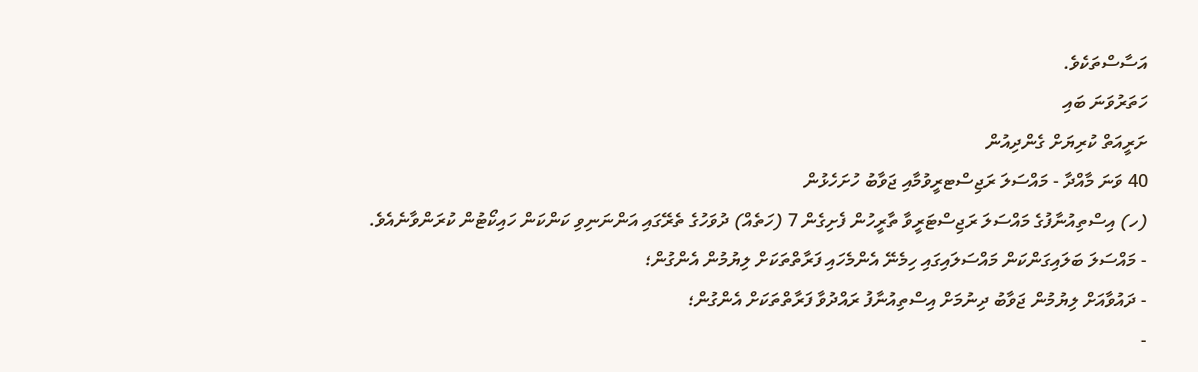އަސާސްތަކެވެ.
ހަތަރުވަނަ ބައި
ށަރީއަތް ކުރިޔަށް ގެންދިއުން
40 ވަނަ މާއްދާ - މައްސަލަ ރަޖިސްޓރީވުމާއި ޖަވާބު ހުށަހެޅުން
(ހ) އިސްތިއުނާފުގެ މައްސަލަ ރަޖިސްޓަރީވާ ތާރީހުން ފެށިގެން 7 (ހަތެއް) ދުވަހުގެ ތެރޭގައި އަންނަނިވި ކަންކަން ހައިކޯޓުން ކުރަންވާނެއެވެ.
- މައްސަލަ ބަލައިގަންކަން މައްސަލައިގައި ހިމެނޭ އެންމެހައި ފަރާތްތަކަށް ލިޔުމުން އެންގުން؛
- ދައުވާއަށް ލިޔުމުން ޖަވާބު ދިނުމަށް އިސްތިއުނާފު ރައްދުވާ ފަރާތްތަކަށް އެންގުން؛
-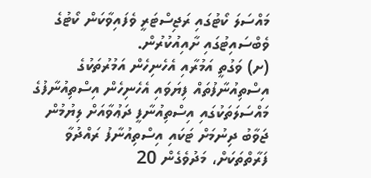މައްސަލަ ކޯޓުގައި ރަޖިސްޓަރީ ވެފައިވާކަން ކޯޓުގެ ވެބްސައިޓުގައި ށާއިއުކުރުން.
(ށ) ވަގުތީ އަމުރާއި އެހެނިހެން އަމުރުތަކުގެ އިސްތިއުނާފުތައް ފިޔަވައި އެހެނިހެން އިސްތިއުނާފުގެ މައްސަލަތަކުގައި އިސްތިއުނާފީ ދަޢުވާއަށް ލިޔުމުން ޖަވާބު ދިނުމަށް ޓަކައި އިސްތިއުނާފު ރައްދުވާ ފަރާތްތަކަށް، މަދުވެގެން 20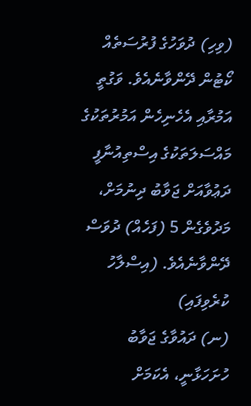(ވިހި) ދުވަހުގެ ފުރުސަތެއް ކޯޓުން ދޭންވާނެއެވެ. ވަގުތީ އަމުރާއި އެހެނިހެން އަމުރުތަކުގެ މައްސަލަތަކުގެ އިސްތިއުނާފީ ދަޢުވާއަށް ޖަވާބު ދިނުމަށް، މަދުވެގެން 5 (ފަހެއް) ދުވަސް ދޭންވާނެއެވެ. (އިސްލާހު ކުރެވިފައި)
(ނ) ދައުވާގެ ޖަވާބު ހުށަހަޅާނީ، އެކަމަށް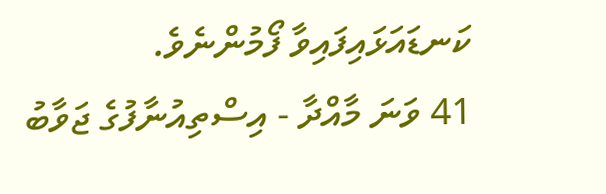ކަނޑައަޅައިފައިވާ ފޯމުންނެވެ.
41 ވަނަ މާއްދާ - އިސްތިއުނާފުގެ ޖަވާބު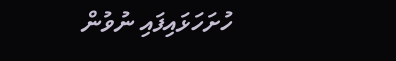ހުށަހަޅައިފައި ނުވުން